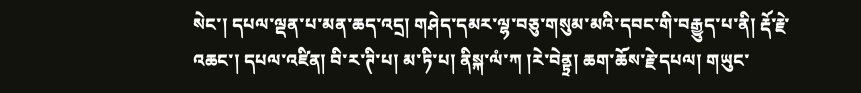སེང་། དཔལ་ལྡན་པ་མན་ཆད་འདྲ། གཤེད་དམར་ལྷ་བཅུ་གསུམ་མའི་དབང་གི་བརྒྱུད་པ་ནི། རྡོ་རྗེ་འཆང་། དཔལ་འཛིན། བི་ར་ཊི་པ། མ་ཏི་པ། ནིསྐ་ལཾ་ཀ །རེ་བེནྟྲ། ཆག་ཆོས་རྗེ་དཔལ། གཡུང་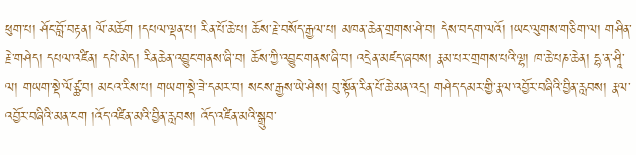ཕུག་པ། ཤོང་བློ་བརྟན། ལོ་མཆོག །དཔལ་ལྡན་པ། རིན་པོ་ཆེ་པ། ཆོས་རྗེ་བསོད་རྒྱལ་པ། མཁན་ཆེན་གྲགས་ཤེ་བ། དེས་བདག་ལའོ། །ཡང་ལུགས་གཅིག་ལ། གཤིན་རྗེ་གཤེད། དཔལ་འཛིན། དཔེ་མེད། རིནཆེན་འབྱུང་གནས་ཞི་བ། ཆོས་ཀྱི་འབྱུང་གནས་ཞི་བ། འདྲེན་མཛད་ཞབས། རྣམ་པར་གྲགས་པའི་ལྷ། ཁ་ཆེ་པཎ་ཆེན། དྷ་ན་ཤཱི་ལ། གཡག་སྡེ་ལོཙྪ་བ། མངའ་རིས་པ། གཡག་སྡེ་ཟེ་དམར་བ། སངས་རྒྱས་ཡེ་ཤེས། བུ་སྟོན་རིན་པོ་ཆེ་མན་འདྲ། གཤེད་དམར་གྱི་རྣལ་འབྱོར་བཞིའི་བྱིན་རླབས། རྣལ་འབྱོར་བཞིའི་མན་ངག །འོད་འཛིན་མའི་བྱིན་རླབས། འོད་འཛིན་མའི་སྒྲུབ་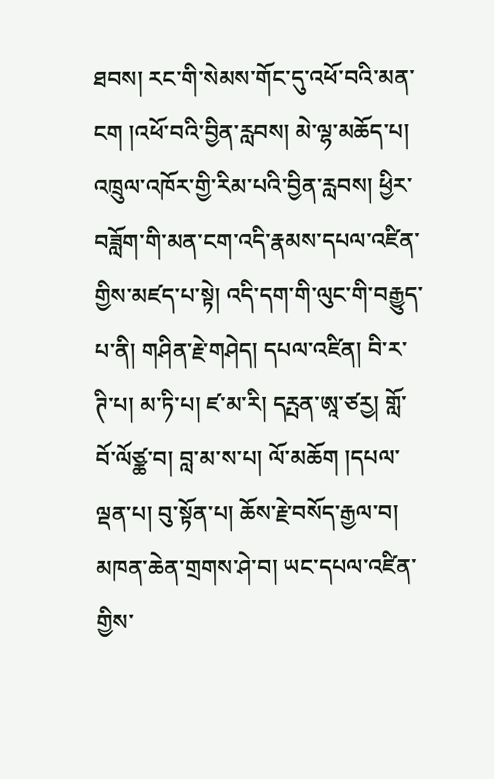ཐབས། རང་གི་སེམས་གོང་དུ་འཕོ་བའི་མན་ངག །འཕོ་བའི་བྱིན་རླབས། མེ་ལྷ་མཆོད་པ། འཁྲུལ་འཁོར་གྱི་རིམ་པའི་བྱིན་རླབས། ཕྱིར་བཟློག་གི་མན་ངག་འདི་རྣམས་དཔལ་འཛིན་གྱིས་མཛད་པ་སྟེ། འདི་དག་གི་ལུང་གི་བརྒྱུད་པ་ནི། གཤིན་རྗེ་གཤེད། དཔལ་འཛིན། བི་ར་ཊི་པ། མ་ཏི་པ། ཛ་མ་རི། དཪྤན་ཨཱ་ཙརྱ། གློ་བོ་ལོཙྪ་བ། བླ་མ་ས་པ། ལོ་མཆོག །དཔལ་ལྡན་པ། བུ་སྟོན་པ། ཆོས་རྗེ་བསོད་རྒྱལ་བ། མཁན་ཆེན་གྲགས་ཤེ་བ། ཡང་དཔལ་འཛིན་གྱིས་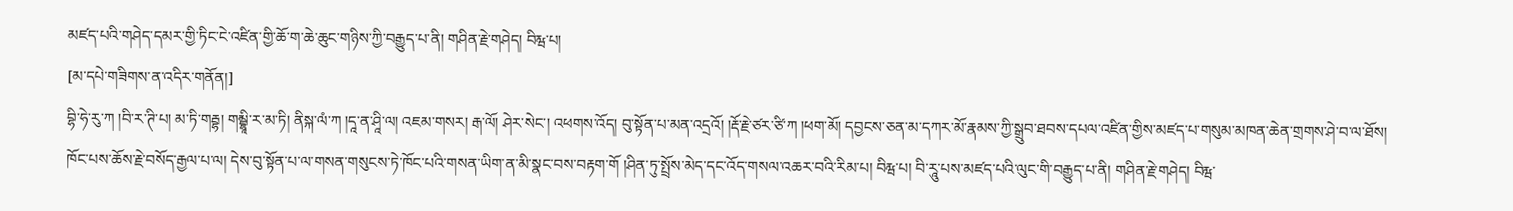མཛད་པའི་གཤེད་དམར་གྱི་ཏིང་ངེ་འཛིན་གྱི་ཆོ་ག་ཆེ་ཆུང་གཉིས་ཀྱི་བརྒྱུད་པ་ནི། གཤིན་རྗེ་གཤེད། བིརྺ་པ།
[མ་དཔེ་གཟིགས་ན་འདིར་གནོན།]
བྷི་ཧེ་རུ་ཀ །བི་ར་ཊི་པ། མ་ཏི་གརྦྷ། གམྦྷཱི་ར་མ་ཏི། ནིསྐ་ལཾ་ཀ །དཱ་ན་ཤཱི་ལ། འཇམ་གསར། རྒ་ལོ། ཤེར་སེང་། འཕགས་འོད། བུ་སྟོན་པ་མན་འདྲའོ། །རྡོ་རྗེ་ཙར་ཙི་ཀ །ཕག་མོ། དབྱངས་ཅན་མ་དཀར་མོ་རྣམས་ཀྱི་སྒྲུབ་ཐབས་དཔལ་འཛིན་གྱིས་མཛད་པ་གསུམ་མཁན་ཆེན་གྲགས་ཤེ་བ་ལ་ཐོས། ཁོང་པས་ཆོས་རྗེ་བསོད་རྒྱལ་པ་ལ། དེས་བུ་སྟོན་པ་ལ་གསན་གསུངས་ཏེ་ཁོང་པའི་གསན་ཡིག་ན་མི་སྣང་བས་བརྟག་གོ །ཤིན་ཏུ་སྤྲོས་མེད་དང་འོད་གསལ་འཆར་བའི་རིམ་པ། བིརྺ་པ། བི་རཱུ་པས་མཛད་པའི་ལུང་གི་བརྒྱུད་པ་ནི། གཤིན་རྗེ་གཤེད། བིརྺ་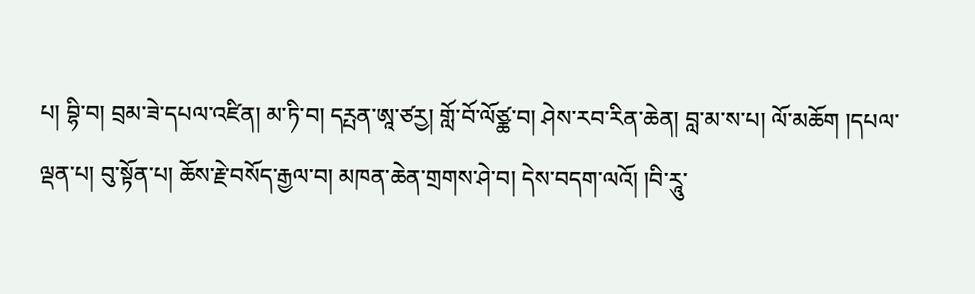པ། བྷི་བ། བྲམ་ཟེ་དཔལ་འཛིན། མ་ཏི་བ། དཪྤན་ཨཱ་ཙརྱ། གློ་བོ་ལོཙྪ་བ། ཤེས་རབ་རིན་ཆེན། བླ་མ་ས་པ། ལོ་མཆོག །དཔལ་ལྡན་པ། བུ་སྟོན་པ། ཆོས་རྗེ་བསོད་རྒྱལ་བ། མཁན་ཆེན་གྲགས་ཤེ་བ། དེས་བདག་ལའོ། །བི་རཱུ་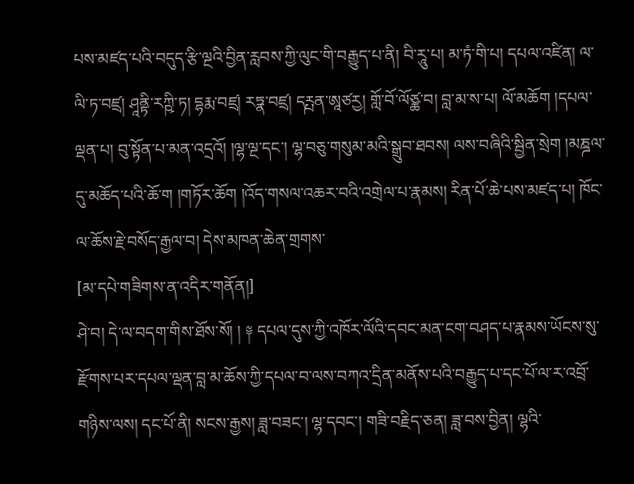པས་མཛད་པའི་བདུད་རྩི་ལྔའི་བྱིན་རླབས་ཀྱི་ལུང་གི་བརྒྱུད་པ་ནི། བི་རཱུ་པ། མ་ཏཾ་གི་པ། དཔལ་འཛིན། ལ་ལི་ཏ་བཛྲ། ཤཱནྟི་རཀྵི་ཏ། དྷརྨ་བཛྲ། རཏྣ་བཛྲ། དཪྤན་ཨཱཙརྱ། གློ་བོ་ལོཙྪ་བ། བླ་མ་ས་པ། ལོ་མཆོག །དཔལ་ལྡན་པ། བུ་སྟོན་པ་མན་འདྲའོ། །ལྷ་ལྔ་དང་། ལྷ་བཅུ་གསུམ་མའི་སྒྲུབ་ཐབས། ལས་བཞིའི་སྦྱིན་སྲེག །མཎྜལ་དུ་མཆོད་པའི་ཆོ་ག །གཏོར་ཆོག །འོད་གསལ་འཆར་བའི་འགྲེལ་པ་རྣམས། རིན་པོ་ཆེ་པས་མཛད་པ། ཁོང་ལ་ཆོས་རྗེ་བསོད་རྒྱལ་བ། དེས་མཁན་ཆེན་གྲགས་
[མ་དཔེ་གཟིགས་ན་འདིར་གནོན།]
ཤེ་བ། དེ་ལ་བདག་གིས་ཐོས་སོ། ། ༈ དཔལ་དུས་ཀྱི་འཁོར་ལོའི་དབང་མན་ངག་བཤད་པ་རྣམས་ཡོངས་སུ་རྫོགས་པར་དཔལ་ལྡན་བླ་མ་ཆོས་ཀྱི་དཔལ་བ་ལས་བཀའ་དྲིན་མནོས་པའི་བརྒྱུད་པ་དང་པོ་ལ་ར་འབྲོ་གཉིས་ལས། དང་པོ་ནི། སངས་རྒྱས། ཟླ་བཟང་། ལྷ་དབང་། གཟི་བརྗིད་ཅན། ཟླ་བས་བྱིན། ལྷའི་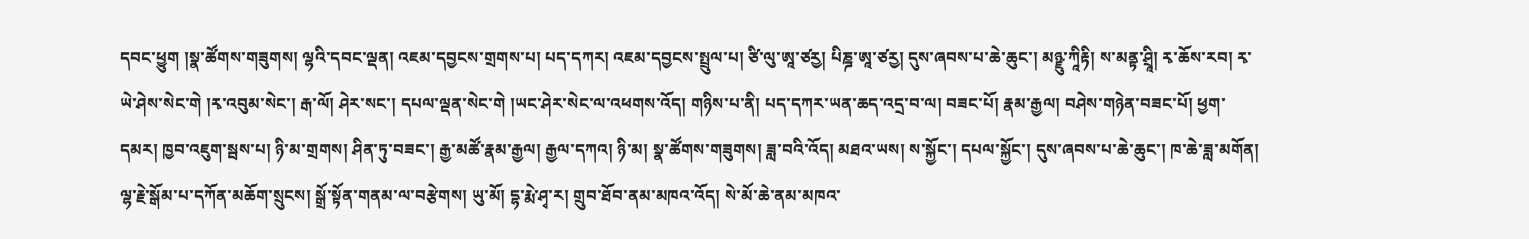དབང་ཕྱུག །སྣ་ཚོགས་གཟུགས། ལྷའི་དབང་ལྡན། འཇམ་དབྱངས་གྲགས་པ། པད་དཀར། འཇམ་དབྱངས་སྤྲུལ་པ། ཙི་ལུ་ཨཱ་ཙརྱ། པིཎྜ་ཨཱ་ཙརྱ། དུས་ཞབས་པ་ཆེ་ཆུང་། མཉྫུ་ཀཱིརྟི། ས་མནྟ་ཤྲཱི། རྭ་ཆོས་རབ། རྭ་ཡེ་ཤེས་སེང་གེ །རྭ་འབུམ་སེང་། རྒ་ལོ། ཤེར་སང་། དཔལ་ལྡན་སེང་གེ །ཡང་ཤེར་སེང་ལ་འཕགས་འོད། གཉིས་པ་ནི། པད་དཀར་ཡན་ཆད་འདྲ་བ་ལ། བཟང་པོ། རྣམ་རྒྱལ། བཤེས་གཉེན་བཟང་པོ། ཕྱག་དམར། ཁྱབ་འཇུག་སྦས་པ། ཉི་མ་གྲགས། ཤིན་ཏུ་བཟང་། རྒྱ་མཚོ་རྣམ་རྒྱལ། རྒྱལ་དཀའ། ཉི་མ། སྣ་ཚོགས་གཟུགས། ཟླ་བའི་འོད། མཐའ་ཡས། ས་སྐྱོང་། དཔལ་སྐྱོང་། དུས་ཞབས་པ་ཆེ་ཆུང་། ཁ་ཆེ་ཟླ་མགོན། ལྷ་རྗེ་སྒོམ་པ་དཀོན་མཆོག་སྲུངས། སྒྲོ་སྟོན་གནམ་ལ་བརྩེགས། ཡུ་མོ། དྷ་རྨེ་ཤྭ་ར། གྲུབ་ཐོབ་ནམ་མཁའ་འོད། སེ་མོ་ཆེ་ནམ་མཁའ་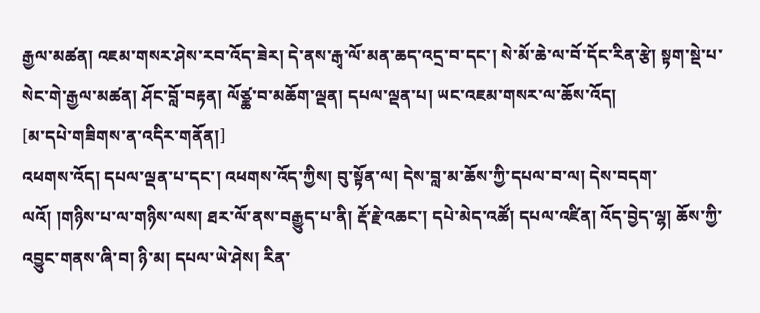རྒྱལ་མཚན། འཇམ་གསར་ཤེས་རབ་འོད་ཟེར། དེ་ནས་རྒྭ་ལོ་མན་ཆད་འདྲ་བ་དང་། སེ་མོ་ཆེ་ལ་བོ་དོང་རིན་རྩེ། སྟག་སྡེ་པ་སེང་གེ་རྒྱལ་མཚན། ཤོང་བློ་བརྟན། ལོཙྪ་བ་མཆོག་ལྡན། དཔལ་ལྡན་པ། ཡང་འཇམ་གསར་ལ་ཆོས་འོད།
[མ་དཔེ་གཟིགས་ན་འདིར་གནོན།]
འཕགས་འོད། དཔལ་ལྡན་པ་དང་། འཕགས་འོད་ཀྱིས། བུ་སྟོན་ལ། དེས་བླ་མ་ཆོས་ཀྱི་དཔལ་བ་ལ། དེས་བདག་ལའོ། །གཉིས་པ་ལ་གཉིས་ལས། ཐར་ལོ་ནས་བརྒྱུད་པ་ནི། རྡོ་རྗེ་འཆང་། དཔེ་མེད་འཚོ། དཔལ་འཛིན། འོད་བྱེད་ལྷ། ཆོས་ཀྱི་འབྱུང་གནས་ཞི་བ། ཉི་མ། དཔལ་ཡེ་ཤེས། རིན་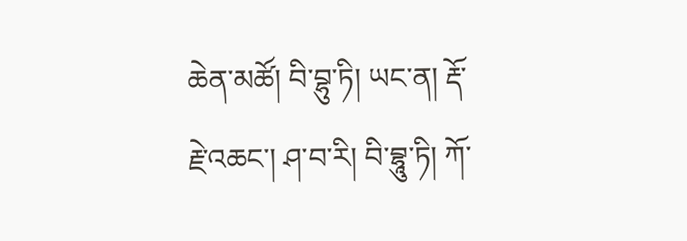ཆེན་མཚོ། བི་བྷུ་ཏི། ཡང་ན། རྡོ་རྗེ་འཆང་། ཤ་བ་རི། བི་བྷཱུ་ཏི། ཀོ་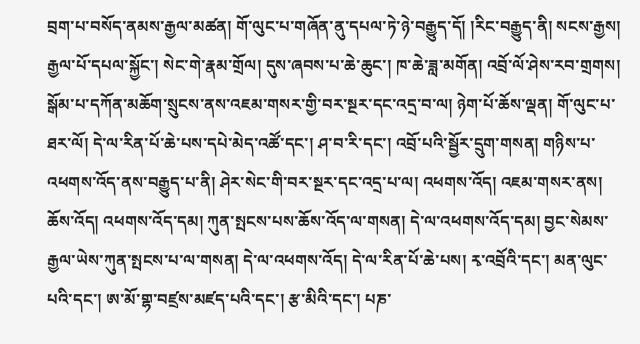བྲག་པ་བསོད་ནམས་རྒྱལ་མཚན། གོ་ལུང་པ་གཞོན་ནུ་དཔལ་ཏེ་ཉེ་བརྒྱུད་དོ། །རིང་བརྒྱུད་ནི། སངས་རྒྱས། རྒྱལ་པོ་དཔལ་སྐྱོང་། སེང་གེ་རྣམ་གྲོལ། དུས་ཞབས་པ་ཆེ་ཆུང་། ཁ་ཆེ་ཟླ་མགོན། འབྲོ་ལོ་ཤེས་རབ་གྲགས། སྒོམ་པ་དཀོན་མཆོག་སྲུངས་ནས་འཇམ་གསར་གྱི་བར་སྔར་དང་འདྲ་བ་ལ། ཉེག་པོ་ཆོས་ལྡན། གོ་ལུང་པ་ཐར་ལོ། དེ་ལ་རིན་པོ་ཆེ་པས་དཔེ་མེད་འཚོ་དང་། ཤ་བ་རི་དང་། འབྲོ་པའི་སྦྱོར་དྲུག་གསན། གཉིས་པ་འཕགས་འོད་ནས་བརྒྱུད་པ་ནི། ཤེར་སེང་གི་བར་སྔར་དང་འདྲ་པ་ལ། འཕགས་འོད། འཇམ་གསར་ནས། ཆོས་འོད། འཕགས་འོད་དམ། ཀུན་སྤངས་པས་ཆོས་འོད་ལ་གསན། དེ་ལ་འཕགས་འོད་དམ། བྱང་སེམས་རྒྱལ་ཡེས་ཀུན་སྤངས་པ་ལ་གསན། དེ་ལ་འཕགས་འོད། དེ་ལ་རིན་པོ་ཆེ་པས། རྭ་འབྲོའི་དང་། མན་ལུང་པའི་དང་། ཨ་མོ་གྷ་བཛྲས་མཛད་པའི་དང་། རྩ་མིའི་དང་། པཎ་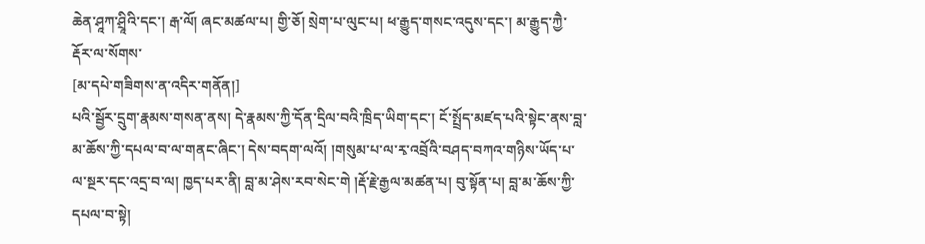ཆེན་ཤཱཀ་ཤྲཱིའི་དང་། རྒ་ལོ། ཞང་མཚལ་པ། གྱི་ཅོ། སྲེག་པ་ལུང་པ། ཕ་རྒྱུད་གསང་འདུས་དང་། མ་རྒྱུད་ཀྱཻ་རྡོར་ལ་སོགས་
[མ་དཔེ་གཟིགས་ན་འདིར་གནོན།]
པའི་སྦྱོར་དྲུག་རྣམས་གསན་ནས། དེ་རྣམས་ཀྱི་དོན་དྲིལ་བའི་ཁྲིད་ཡིག་དང་། ངོ་སྤྲོད་མཛད་པའི་སྟེང་ནས་བླ་མ་ཆོས་ཀྱི་དཔལ་བ་ལ་གནང་ཞིང་། དེས་བདག་ལའོ། །གསུམ་པ་ལ་རྭ་འབྲོའི་བཤད་བཀའ་གཉིས་ཡོད་པ་ལ་སྔར་དང་འདྲ་བ་ལ། ཁྱད་པར་ནི། བླ་མ་ཤེས་རབ་སེང་གེ །རྡོ་རྗེ་རྒྱལ་མཚན་པ། བུ་སྟོན་པ། བླ་མ་ཆོས་ཀྱི་དཔལ་བ་སྟེ།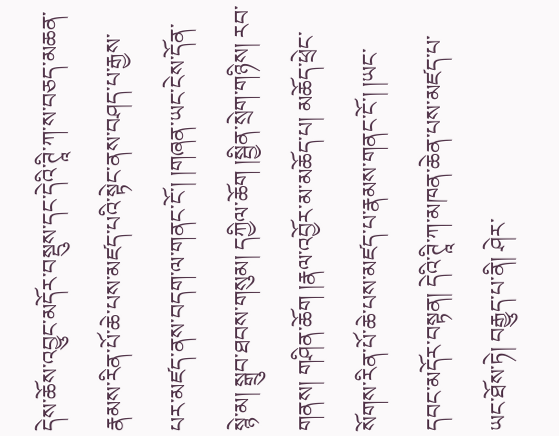དེས་ཆོས་འབྱུང་མདོར་བསྡུས་དང་དེའི་ཊཱི་ཀ་ས་བཅད་མཆན་རྣམས་རིན་པོ་ཆེ་པས་མཛད་པའི་སྟེང་ནས་བཤད་པ་རྒྱས་པར་མཛད་ནས་བདག་ལ་གནང་ངོ་། །གཞན་ཡང་ངེས་དོན་སྙེ་མ། སྒྲུབ་ཐབས་གསུམ། དཀྱིལ་ཆོག །སྦྱིན་སྲེག་གཉིས། རབ་གནས། གཤིན་ཆོག །རྣལ་འབྱོར་མ་མཆོད་པ། མཆོད་ཕྲེང་སོགས་རིན་པོ་ཆེ་པས་མཛད་པ་རྣམས་གནང་ངོ་། །ཡང་དབང་མདོར་བསྟན། དེའི་ཊཱི་ཀ་མཁན་ཆེན་པས་མཛད་པ་ཡང་ཐོས་ཏེ། བརྒྱུད་པ་ནི། ཤེར་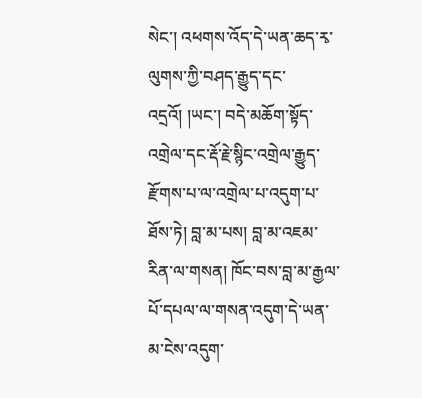སེང་། འཕགས་འོད་དེ་ཡན་ཆད་རྭ་ལུགས་ཀྱི་བཤད་རྒྱུད་དང་འདྲའོ། །ཡང་། བདེ་མཆོག་སྟོད་འགྲེལ་དང་རྡོ་རྗེ་སྙིང་འགྲེལ་རྒྱུད་རྫོགས་པ་ལ་འགྲེལ་པ་འདུག་པ་ཐོས་ཏེ། བླ་མ་པས། བླ་མ་འཇམ་རིན་ལ་གསན། ཁོང་བས་བླ་མ་རྒྱལ་པོ་དཔལ་ལ་གསན་འདུག་དེ་ཡན་མ་ངེས་འདུག་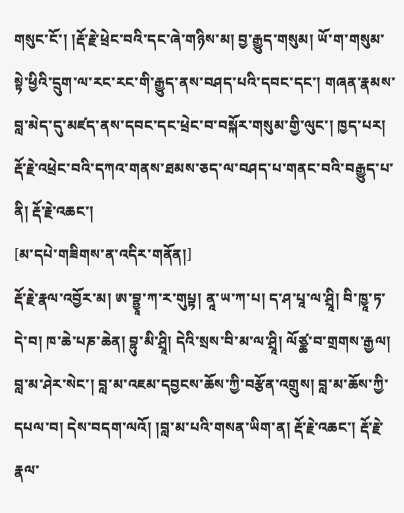གསུང་ངོ་། །རྡོ་རྗེ་ཕྲེང་བའི་དང་ཞེ་གཉིས་མ། བྱ་རྒྱུད་གསུམ། ཡོ་ག་གསུམ་སྟེ་ཕྱིའི་དྲུག་ལ་རང་རང་གི་རྒྱུད་ནས་བཤད་པའི་དབང་དང་། གཞན་རྣམས་བླ་མེད་དུ་མཛད་ནས་དབང་དང་ཕྲེང་བ་བསྐོར་གསུམ་གྱི་ལུང་། ཁྱད་པར། རྡོ་རྗེ་འཕྲེང་བའི་དཀའ་གནས་ཐམས་ཅད་ལ་བཤད་པ་གནང་བའི་བརྒྱུད་པ་ནི། རྡོ་རྗེ་འཆང་།
[མ་དཔེ་གཟིགས་ན་འདིར་གནོན།]
རྡོ་རྗེ་རྣལ་འབྱོར་མ། ཨ་བྷྱཱ་ཀ་ར་གུཔྟ། ནཱ་ཡ་ཀ་པ། ད་ཤ་པཱ་ལ་ཤྲཱི། བི་ཁྱཱ་ཏ་དེ་བ། ཁ་ཆེ་པཎ་ཆེན། བྷུ་མི་ཤྲཱི། དེའི་སྲས་བི་མ་ལ་ཤྲཱི། ལོཙྪ་བ་གྲགས་རྒྱལ། བླ་མ་ཤེར་སེང་། བླ་མ་འཇམ་དབྱངས་ཆོས་ཀྱི་བརྩོན་འགྲུས། བླ་མ་ཆོས་ཀྱི་དཔལ་བ། དེས་བདག་ལའོ། །བླ་མ་པའི་གསན་ཡིག་ན། རྡོ་རྗེ་འཆང་། རྡོ་རྗེ་རྣལ་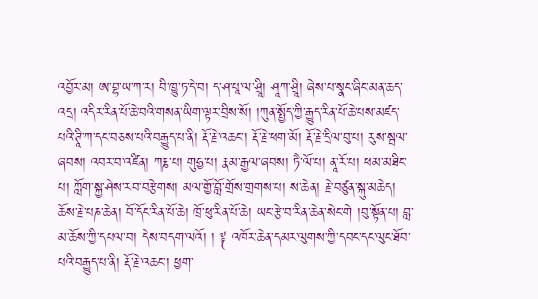འབྱོར་མ། ཨ་བྷ་ཡ་ཀ་ར། བི་ཁྱུ་ཏ་དེ་བ། ད་ཤ་པཱ་ལ་ཤྲཱི། ཤཱཀ་ཤྲཱི། ཞེས་པ་སྣང་ཞིང་མན་ཆད་འདྲ། འདིར་རིན་པོ་ཆེ་བའི་གསན་ཡིག་ལྟར་བྲིས་སོ། །ཀུན་སྤྱོད་ཀྱི་རྒྱུད་རིན་པོ་ཆེ་པས་མཛད་པའི་ཊཱི་ཀ་དང་བཅས་པའི་བརྒྱུད་པ་ནི། རྡོ་རྗེ་འཆང་། རྡོ་རྗེ་ཕག་མོ། རྡོ་རྗེ་དྲིལ་བུ་པ། རུས་སྦལ་ཞབས། འབར་བ་འཛིན། ཀརྞ་པ། གུཧྱ་པ། རྣམ་རྒྱལ་ཞབས། ཏཻ་ལོ་པ། ནཱ་རོ་པ། ཕམ་མཐིང་པ། ཀློག་སྐྱ་ཤེས་རབ་བརྩེགས། མལ་གྱོ་བློ་གྲོས་གྲགས་པ། ས་ཆེན། རྗེ་བཙུན་སྐུ་མཆེད། ཆོས་རྗེ་པཎ་ཆེན། བོ་དོང་རིན་པོ་ཆེ། ཁྲོ་ཕུ་རིན་པོ་ཆེ། ཡང་རྩེ་བ་རིན་ཆེན་སེང་གེ །བུ་སྟོན་པ། བླ་མ་ཆོས་ཀྱི་དཔལ་བ། དེས་བདག་ལའོ། ། ༈ འཁོར་ཆེན་དམར་ལུགས་ཀྱི་དབང་དང་ལུང་ཐོབ་པའི་བརྒྱུད་པ་ནི། རྡོ་རྗེ་འཆང་། ཕྱག་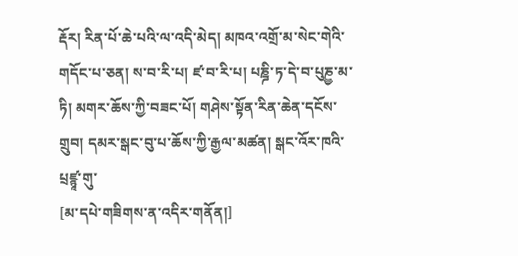རྡོར། རིན་པོ་ཆེ་པའི་ལ་འདི་མེད། མཁའ་འགྲོ་མ་སེང་གེའི་གདོང་པ་ཅན། ས་བ་རི་པ། ཛ་བ་རི་པ། པཎྜི་ཏ་དེ་བ་པུཎྱ་མ་ཏི། མགར་ཆོས་ཀྱི་བཟང་པོ། གཤེས་སྟོན་རིན་ཆེན་དངོས་གྲུབ། དམར་སྒང་བུ་པ་ཆོས་ཀྱི་རྒྱལ་མཚན། སྒང་འོར་ཁའི་པྲཛྙཱ་གུ་
[མ་དཔེ་གཟིགས་ན་འདིར་གནོན།]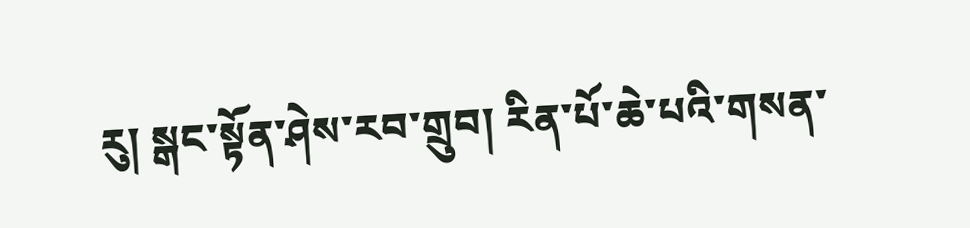རུ། སྒང་སྟོན་ཤེས་རབ་གྲུབ། རིན་པོ་ཆེ་པའི་གསན་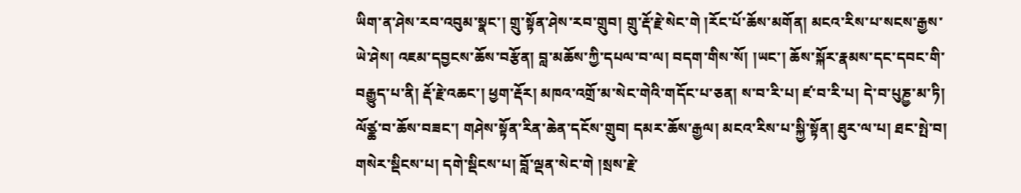ཡིག་ན་ཤེས་རབ་འབུམ་སྣང་། གྲུ་སྟོན་ཤེས་རབ་གྲུབ། གྲུ་རྡོ་རྗེ་སེང་གེ །རོང་པོ་ཆོས་མགོན། མངའ་རིས་པ་སངས་རྒྱས་ཡེ་ཤེས། འཇམ་དབྱངས་ཆོས་བརྩོན། བླ་མཆོས་ཀྱི་དཔལ་བ་ལ། བདག་གིས་སོ། །ཡང་། ཆོས་སྐོར་རྣམས་དང་དབང་གི་བརྒྱུད་པ་ནི། རྡོ་རྗེ་འཆང་། ཕྱག་རྡོར། མཁའ་འགྲོ་མ་སེང་གེའི་གདོང་པ་ཅན། ས་བ་རི་པ། ཛ་བ་རི་པ། དེ་བ་པུཎྱ་མ་ཏི། ལོཙྪ་བ་ཆོས་བཟང་། གཤེས་སྟོན་རིན་ཆེན་དངོས་གྲུབ། དམར་ཆོས་རྒྱལ། མངའ་རིས་པ་སྐྱི་སྟོན། ཐུར་ལ་པ། ཐང་སྤེ་བ། གསེར་སྡིངས་པ། དགེ་སྡིངས་པ། བློ་ལྡན་སེང་གེ །སྲས་རྗེ་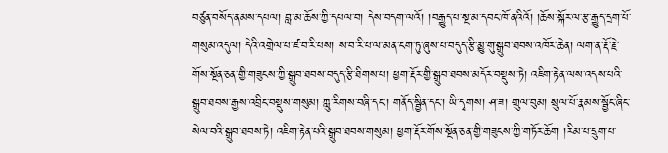བཙུན་བསོད་ནམས་དཔལ། བླ་མ་ཆོས་ཀྱི་དཔལ་བ། དེས་བདག་ལའོ། །བརྒྱུད་པ་སྔ་མ་དབང་ཁོ་ནའིའོ། །ཆོས་སྐོར་ལ་རྩ་རྒྱུད་དྲག་པོ་གསུམ་འདུལ། དེའི་འགྲེལ་པ་ཛ་བ་རི་པས། ས་བ་རི་པ་ལ་མན་ངག་ཏུ་ཞུས་པ་བདུད་རྩི་མྱུ་གུ་སྒྲུབ་ཐབས་འཁོར་ཆེན། ལག་ན་རྡོ་རྗེ་གོས་སྔོན་ཅན་གྱི་གཟུངས་ཀྱི་སྒྲུབ་ཐབས་བདུད་རྩི་ཐིགས་པ། ཕྱག་རྡོར་གྱི་སྒྲུབ་ཐབས་མདོར་བསྡུས་ཏེ། འཇིག་རྟེན་ལས་འདས་པའི་སྒྲུབ་ཐབས་རྒྱས་འབྲིང་བསྡུས་གསུམ། ཀླུ་རིགས་བཞི་དང་། གནོད་སྦྱིན་དང་། ཡི་དྭགས། ཤ་ཟ། གྲུལ་བུམ། སྲུལ་པོ་རྣམས་སྦྱོང་ཞིང་སེལ་བའི་སྒྲུབ་ཐབས་ཏེ། འཇིག་རྟེན་པའི་སྒྲུབ་ཐབས་གསུམ། ཕྱག་རྡོར་གོས་སྔོན་ཅན་གྱི་གཟུངས་ཀྱི་གཏོར་ཆོག །རིམ་པ་དྲུག་པ་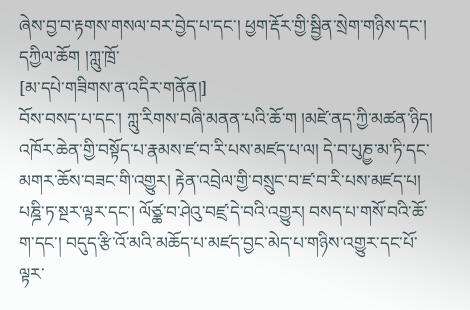ཞེས་བྱ་བ་རྟགས་གསལ་བར་བྱེད་པ་དང་། ཕྱག་རྡོར་གྱི་སྦྱིན་སྲེག་གཉིས་དང་། དཀྱིལ་ཆོག །ཀླུ་ཁྲོ་
[མ་དཔེ་གཟིགས་ན་འདིར་གནོན།]
བོས་བསད་པ་དང་། ཀླུ་རིགས་བཞི་མནན་པའི་ཆོ་ག །མཛེ་ནད་ཀྱི་མཚན་ཉིད། འཁོར་ཆེན་གྱི་བསྟོད་པ་རྣམས་ཛ་བ་རི་པས་མཛད་པ་ལ། དེ་བ་པུཎྱ་མ་ཏི་དང་མགར་ཆོས་བཟང་གི་འགྱུར། རྟེན་འབྲེལ་གྱི་བསྲུང་བ་ཛ་བ་རི་པས་མཛད་པ། པཎྜི་ཏ་སྔར་ལྟར་དང་། ལོཙྪ་བ་ཤེའུ་བཛྲ་དེ་བའི་འགྱུར། བསད་པ་གསོ་བའི་ཆོ་ག་དང་། བདུད་རྩི་འོ་མའི་མཆོད་པ་མཛད་བྱང་མེད་པ་གཉིས་འགྱུར་དང་པོ་ལྟར་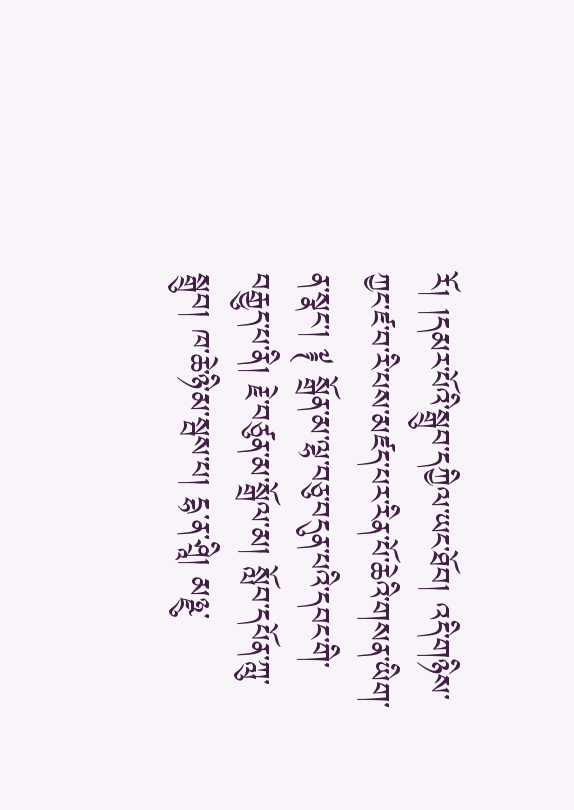རོ། །དམར་པོའི་སྒྲུབ་དཀྱིལ་ཡང་ཐོབ། འདི་གཉིས་ཀྱང་ཛ་བ་རི་པས་མཛད་པར་རིན་པོ་ཆེའི་གསན་ཡིག་ན་སྣང་། ༈ སྒྲོན་མ་ལྷ་བཅུ་བདུན་པའི་དབང་གི་བརྒྱུད་པ་ནི། རྗེ་བཙུན་མ་སྒྲོལ་མ། སློབ་དཔོན་ཀླུ་སྒྲུབ། ཁ་ཆེ་ཉི་མ་སྦས་པ། དྷ་ན་ཤྲཱི། མཉྫུ་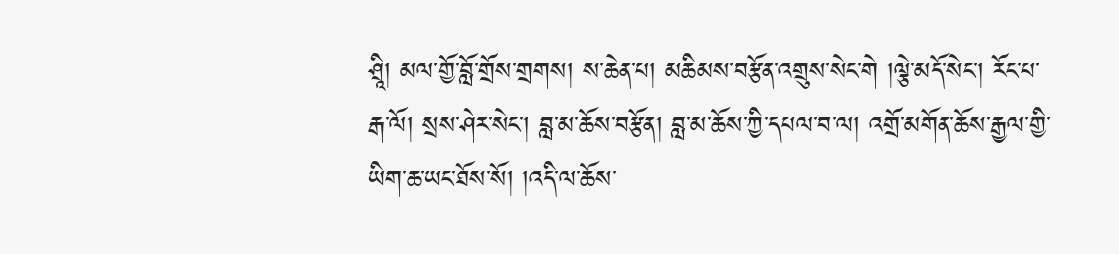ཤྲཱི། མལ་གྱོ་བློ་གྲོས་གྲགས། ས་ཆེན་པ། མཆིམས་བརྩོན་འགྲུས་སེང་གེ །ལྕེ་མདོ་སེང་། རོང་པ་རྒ་ལོ། སྲས་ཤེར་སེང་། བླ་མ་ཆོས་བརྩོན། བླ་མ་ཆོས་ཀྱི་དཔལ་བ་ལ། འགྲོ་མགོན་ཆོས་རྒྱལ་གྱི་ཡིག་ཆ་ཡང་ཐོས་སོ། །འདི་ལ་ཆོས་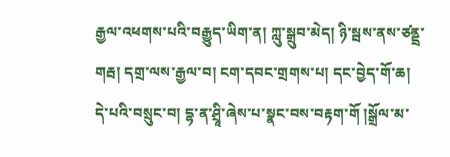རྒྱལ་འཕགས་པའི་བརྒྱུད་ཡིག་ན། ཀླུ་སྒྲུབ་མེད། ཉི་སྦས་ནས་ཙནྡྲ་གརྦ། དགྲ་ལས་རྒྱལ་བ། ངག་དབང་གྲགས་པ། དང་བྱེད་གོ་ཆ། དེ་པའི་བསྲུང་བ། དྷ་ན་ཤྲཱི་ཞེས་པ་སྣང་བས་བརྟག་གོ །སྒྲོལ་མ་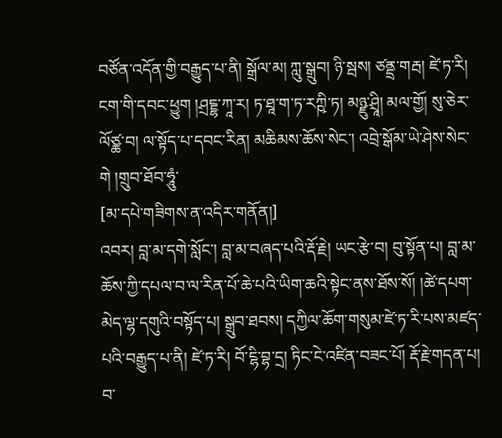བཙོན་འདོན་གྱི་བརྒྱུད་པ་ནི། སྒྲོལ་མ། ཀླུ་སྒྲུབ། ཉི་སྦས། ཙནྡྲ་གརྦ། ཛེ་ཏ་རི། ངག་གི་དབང་ཕྱུག །ཤྲངྔྷ་ཀཱ་ར། ཏ་ཐཱ་ག་ཏ་རཀྵི་ཏ། མཉྫུ་ཤྲཱི། མལ་གྱོ། སུ་ཅེར་ལོཙྪ་བ། ལ་སྟོད་པ་དབང་རིན། མཆིམས་ཆོས་སེང་། འབྲེ་སྒོམ་ཡེ་ཤེས་སེང་གེ །གྲུབ་ཐོབ་ཧཱུཾ་
[མ་དཔེ་གཟིགས་ན་འདིར་གནོན།]
འབར། བླ་མ་དགེ་སློང་། བླ་མ་བཞད་པའི་རྡོ་རྗེ། ཡང་རྩེ་བ། བུ་སྟོན་པ། བླ་མ་ཆོས་ཀྱི་དཔལ་བ་ལ་རིན་པོ་ཆེ་པའི་ཡིག་ཆའི་སྟེང་ནས་ཐོས་སོ། །ཚེ་དཔག་མེད་ལྷ་དགུའི་བསྟོད་པ། སྒྲུབ་ཐབས། དཀྱིལ་ཆོག་གསུམ་ཛེ་ཏ་རི་པས་མཛད་པའི་བརྒྱུད་པ་ནི། ཛེ་ཏ་རི། བོ་ངྷི་བྷ་དྲ། ཏིང་ངེ་འཛིན་བཟང་པོ། རྡོ་རྗེ་གདན་པ། བ་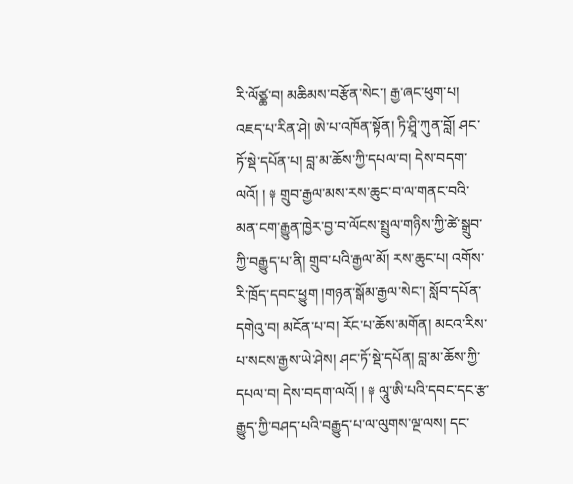རི་ལོཙྪ་བ། མཆིམས་བརྩོན་སེང་། རྒྱ་ཞང་ཕུག་པ། འཇད་པ་རིན་ཤེ། ཨེ་པ་འཁོན་སྟོན། ཏི་ཤྲཱི་ཀུན་བློ། ཤང་ཏོ་སྡེ་དཔོན་པ། བླ་མ་ཆོས་ཀྱི་དཔལ་བ། དེས་བདག་ལའོ། ། ༈ གྲུབ་རྒྱལ་མས་རས་ཆུང་བ་ལ་གནང་བའི་མན་ངག་རྒྱུན་ཁྱེར་བྱ་བ་ལོངས་སྤྲུལ་གཉིས་ཀྱི་ཚེ་སྒྲུབ་ཀྱི་བརྒྱུད་པ་ནི། གྲུབ་པའི་རྒྱལ་མོ། རས་ཆུང་པ། འགོས་རི་ཁྲོད་དབང་ཕྱུག །གཉན་སྒོམ་རྒྱལ་སེང་། སློབ་དཔོན་དགེའུ་བ། མངོན་པ་བ། རོང་པ་ཆོས་མགོན། མངའ་རིས་པ་སངས་རྒྱས་ཡེ་ཤེས། ཤང་ཏོ་སྡེ་དཔོན། བླ་མ་ཆོས་ཀྱི་དཔལ་བ། དེས་བདག་ལའོ། ། ༈ ལཱུ་ཨི་པའི་དབང་དང་རྩ་རྒྱུད་ཀྱི་བཤད་པའི་བརྒྱུད་པ་ལ་ལུགས་ལྔ་ལས། དང་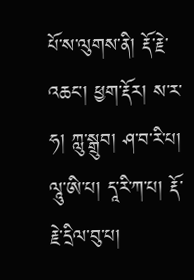པོ་ས་ལུགས་ནི། རྡོ་རྗེ་འཆང་། ཕྱག་རྡོར། ས་ར་ཧ། ཀླུ་སྒྲུབ། ཤ་བ་རི་པ། ལཱུ་ཨི་པ། དཱ་རི་ཀ་པ། རྡོ་རྗེ་དྲིལ་བུ་པ།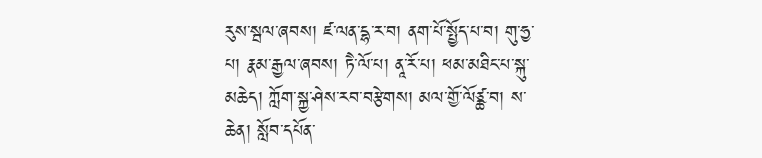རུས་སྦལ་ཞབས། ཛ་ལན་དྷ་ར་བ། ནག་པོ་སྤྱོད་པ་བ། གུ་ཧྱ་པ། རྣམ་རྒྱལ་ཞབས། ཏཻ་ལོ་པ། ནཱ་རོ་པ། ཕམ་མཐིང་པ་སྐུ་མཆེད། ཀློག་སྐྱ་ཤེས་རབ་བརྩེགས། མལ་གྱོ་ལོཙྪ་བ། ས་ཆེན། སློབ་དཔོན་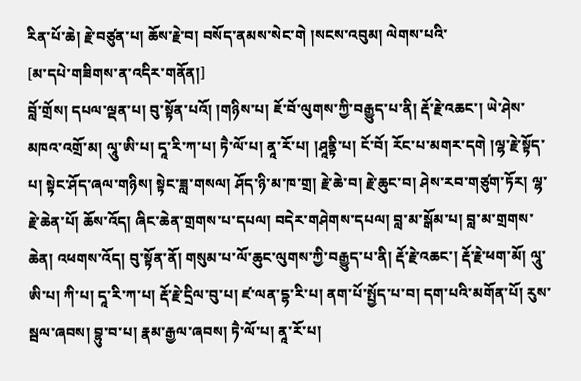རིན་པོ་ཆེ། རྗེ་བཙུན་པ། ཆོས་རྗེ་བ། བསོད་ནམས་སེང་གེ །སངས་འབུམ། ལེགས་པའི་
[མ་དཔེ་གཟིགས་ན་འདིར་གནོན།]
བློ་གྲོས། དཔལ་ལྡན་པ། བུ་སྟོན་པའོ། །གཉིས་པ། ཇོ་བོ་ལུགས་ཀྱི་བརྒྱུད་པ་ནི། རྡོ་རྗེ་འཆང་། ཡེ་ཤེས་མཁའ་འགྲོ་མ། ལཱུ་ཨི་པ། དཱ་རི་ཀ་པ། ཏཻ་ལོ་པ། ནཱ་རོ་པ། །ཤཱནྟི་པ། ངོ་བོ། རོང་པ་མགར་དགེ །ལྷ་རྗེ་སྟོད་པ། སྟེང་ཤོད་ཞལ་གཉིས། སྟེང་ཟླ་གསལ། ཤོད་ཉི་མ་ཁ་གྲ། རྗེ་ཆེ་བ། རྗེ་ཆུང་བ། ཤེས་རབ་གཙུག་ཏོར། ལྷ་རྗེ་ཆེན་པོ། ཆོས་འོད། ཞིང་ཆེན་གྲགས་པ་དཔལ། བདེར་གཤེགས་དཔལ། བླ་མ་སྒོམ་པ། བླ་མ་གྲགས་ཆེན། འཕགས་འོད། བུ་སྟོན་ནོ། གསུམ་པ་ལོ་ཆུང་ལུགས་ཀྱི་བརྒྱུད་པ་ནི། རྡོ་རྗེ་འཆང་། རྡོ་རྗེ་ཕག་མོ། ལཱུ་ཨི་པ། ཀི་པ། དཱ་རི་ཀ་པ། རྡོ་རྗེ་དྲིལ་བུ་པ། ཛ་ལན་དྷ་རི་པ། ནག་པོ་སྤྱོད་པ་བ། དག་པའི་མགོན་པོ། རུས་སྦལ་ཞབས། བྷུ་བ་པ། རྣམ་རྒྱལ་ཞབས། ཏཻ་ལོ་པ། ནཱ་རོ་པ།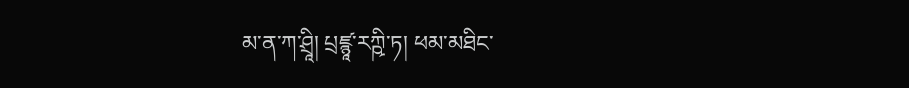མ་ན་ཀ་ཤྲཱི། པྲཛྙཱ་རཀྵི་ཏ། ཕམ་མཐིང་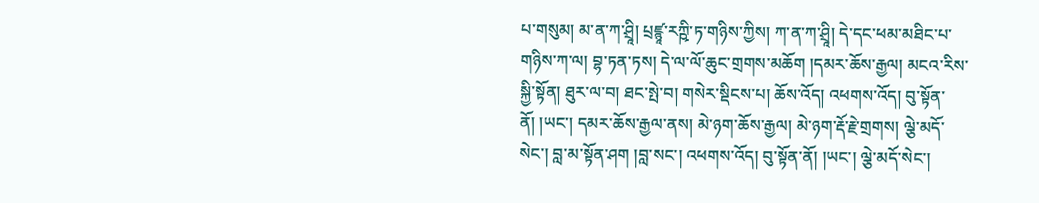པ་གསུམ། མ་ན་ཀ་ཤྲཱི། པྲཛྙཱ་རཀྵི་ཏ་གཉིས་ཀྱིས། ཀ་ན་ཀ་ཤྲཱི། དེ་དང་ཕམ་མཐིང་པ་གཉིས་ཀ་ལ། བྷ་ཏན་ཏས། དེ་ལ་ལོ་ཆུང་གྲགས་མཆོག །དམར་ཆོས་རྒྱལ། མངའ་རིས་སྐྱི་སྟོན། ཐུར་ལ་བ། ཐང་སྤེ་བ། གསེར་སྡིངས་པ། ཆོས་འོད། འཕགས་འོད། བུ་སྟོན་ནོ། །ཡང་། དམར་ཆོས་རྒྱལ་ནས། མེ་ཉག་ཆོས་རྒྱལ། མེ་ཉག་རྡོ་རྗེ་གྲགས། ལྕེ་མདོ་སེང་། བླ་མ་སྟོན་ཤག །བླ་སང་། འཕགས་འོད། བུ་སྟོན་ནོ། །ཡང་། ལྕེ་མདོ་སེང་།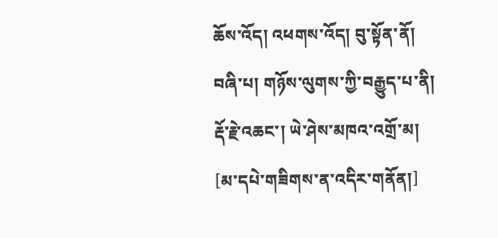ཆོས་འོད། འཕགས་འོད། བུ་སྟོན་ནོ། བཞི་པ། གཉོས་ལུགས་ཀྱི་བརྒྱུད་པ་ནི། རྡོ་རྗེ་འཆང་། ཡེ་ཤེས་མཁའ་འགྲོ་མ།
[མ་དཔེ་གཟིགས་ན་འདིར་གནོན།]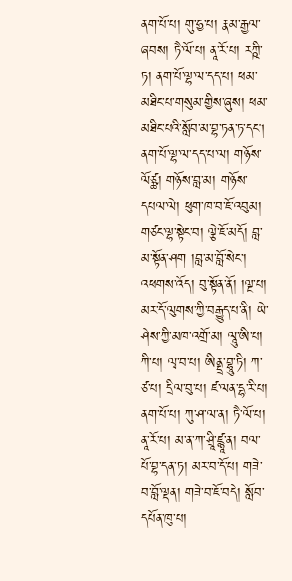ནག་པོ་པ། གུ་ཧྱ་པ། རྣམ་རྒྱལ་ཞབས། ཏཻ་ལོ་པ། ནཱ་རོ་པ། རཀྵི་ཏ། ནག་པོ་ལྷ་ལ་དད་པ། ཕམ་མཐིང་པ་གསུམ་གྱིས་ཞུས། ཕམ་མཐིང་པའི་སློབ་མ་བྷ་ཏན་ཏ་དང། ནག་པོ་ལྷ་ལ་དད་པ་ལ། གཉོས་ལོཙྪ། གཉོས་བླ་མ། གཉོས་དཔལ་ལེ། ཕུག་ཁ་བ་ཇོ་འབུམ། གཙང་ལྷ་སྟེང་བ། ལྕེ་ཇོ་མདོ། བླ་མ་སྟོན་ཤག །བླ་མ་བློ་སེང་། འཕགས་འོད། བུ་སྟོན་ནོ། །ལྔ་པ། མར་དོ་ལུགས་ཀྱི་བརྒྱུད་པ་ནི། ཡེ་ཤེས་ཀྱི་མཁ་འགྲོ་མ། ལཱུ་ཨི་པ། ཀི་པ། ལྭ་བ་པ། ཨིནྡྲ་བྷཱུ་ཏི། ཀ་ཙ་པ། དྲིལ་བུ་པ། ཛ་ལན་དྷ་རི་པ། ནག་པོ་པ། ཀུ་ཤ་ལ་ན། ཏཻ་ལོ་པ། ནཱ་རོ་པ། མ་ན་ཀ་ཤྲཱི་ཛྙཱ་ན། བལ་པོ་བྷ་དན་ཏ། མར་བ་དོ་པ། གཟེ་བ་བློ་ལྡན། གཟེ་བ་ཇོ་བདེ། སློབ་དཔོན་ཁུ་པ།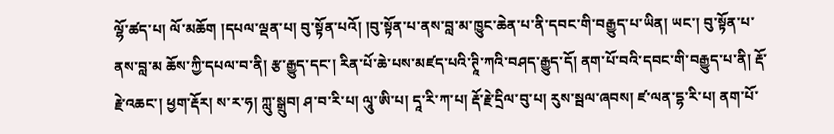ལྷོ་ཚད་པ། ལོ་མཆོག །དཔལ་ལྡན་པ། བུ་སྟོན་པའོ། །བུ་སྟོན་པ་ནས་བླ་མ་ཁྱུང་ཆེན་པ་ནི་དབང་གི་བརྒྱུད་པ་ཡིན། ཡང་། བུ་སྟོན་པ་ནས་བླ་མ ཆོས་ཀྱི་དཔལ་བ་ནི། རྩ་རྒྱུད་དང་། རིན་པོ་ཆེ་པས་མཛད་པའི་ཊཱི་ཀའི་བཤད་རྒྱུད་དོ། ནག་པོ་བའི་དབང་གི་བརྒྱུད་པ་ནི། རྡོ་རྗེ་འཆང་། ཕྱག་རྡོར། ས་ར་ཧ། ཀླུ་སྒྲུབ། ཤ་བ་རི་པ། ལཱུ་ཨི་པ། དཱ་རི་ཀ་པ། རྡོ་རྗེ་དྲིལ་བུ་པ། རུས་སྦལ་ཞབས། ཛ་ལན་དྷ་རི་པ། ནག་པོ་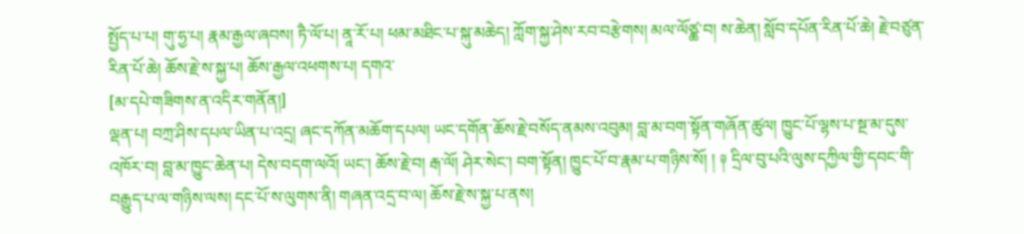སྤྱོད་པ་པ། གུ་ཧྱ་པ། རྣམ་རྒྱལ་ཞབས། ཏཻ་ལོ་པ། ནཱ་རོ་པ། ཕམ་མཐིང་པ་སྐུ་མཆེད། ཀློག་སྐྱ་ཤེས་རབ་བརྩེགས། མལ་ལོཙྪ་བ། ས་ཆེན། སློབ་དཔོན་རིན་པོ་ཆེ། རྗེ་བཙུན་རིན་པོ་ཆེ། ཆོས་རྗེ་ས་སྐྱ་པ། ཆོས་རྒྱལ་འཕགས་པ། དགའ་
[མ་དཔེ་གཟིགས་ན་འདིར་གནོན།]
ལྡན་པ། བཀྲ་ཤིས་དཔལ་ཡིན་པ་འདྲ། ཞང་དཀོན་མཆོག་དཔལ། ཡང་དགོན་ཆོས་རྗེ་བསོད་ནམས་འབུམ། བླ་མ་བག་སྟོན་གཞོན་ཚུལ། ཁྱུང་པོ་ལྷས་པ་སྔ་མ་དུས་འཁོར་བ། བླ་མ་ཁྱུང་ཆེན་པ། དེས་བདག་ལའོ། ཡང་། ཆོས་རྗེ་བ། རྒ་ལོ། ཤེར་སེང་། བག་སྟོན། ཁྱུང་པོ་བ་རྣམ་པ་གཉིས་སོ། ། ༈ དྲིལ་བུ་པའི་ལུས་དཀྱིལ་གྱི་དབང་གི་བརྒྱུད་པ་ལ་གཉིས་ལས། དང་པོ་ས་ལུགས་ནི། གཞན་འདྲ་བ་ལ། ཆོས་རྗེ་ས་སྐྱ་པ་ནས།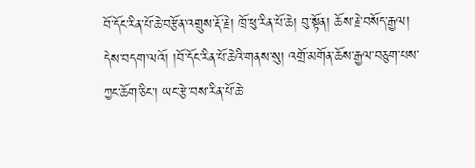བོ་དོང་རིན་པོ་ཆེ་བརྩོན་འགྲུས་རྡོ་རྗེ། ཁྲོ་ཕུ་རིན་པོ་ཆེ། བུ་སྟོན། ཆོས་རྗེ་བསོད་རྒྱལ། དེས་བདག་ལའོ། །བོ་དོང་རིན་པོ་ཆེའི་གནས་སུ། འགྲོ་མགོན་ཆོས་རྒྱལ་བཅུག་པས་ཀྱང་ཆོག་ཅིང་། ཡང་རྩེ་བས་རིན་པོ་ཆེ་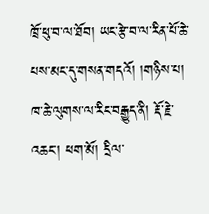ཁྲོ་ཕུ་བ་ལ་ཐོབ། ཡང་རྩེ་བ་ལ་རིན་པོ་ཆེ་པས་མང་དུ་གསན་གདའོ། །གཉིས་པ། ཁ་ཆེ་ལུགས་ལ་རིང་བརྒྱུད་ནི། རྡོ་རྗེ་འཆང་། ཕག་མོ། དྲིལ་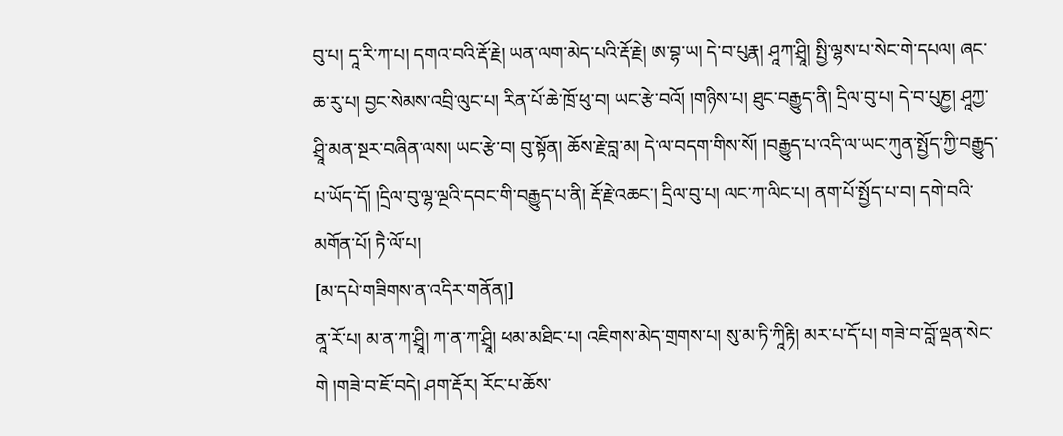བུ་པ། དཱ་རི་ཀ་པ། དགའ་བའི་རྡོ་རྗེ། ཡན་ལག་མེད་པའི་རྡོ་རྗེ། ཨ་བྷ་ཡ། དེ་བ་པུརྣ། ཤཱཀ་ཤྲཱི། སྤྱི་ལྷས་པ་སེང་གེ་དཔལ། ཞང་ཆ་རུ་པ། བྱང་སེམས་འབྲི་ལུང་པ། རིན་པོ་ཆེ་ཁྲོ་ཕུ་བ། ཡང་རྩེ་བའོ། །གཉིས་པ། ཐུང་བརྒྱུད་ནི། དྲིལ་བུ་པ། དེ་བ་པུཎྱ། ཤཱཀྱ་ཤྲཱི་མན་སྔར་བཞིན་ལས། ཡང་རྩེ་བ། བུ་སྟོན། ཆོས་རྗེ་བླ་མ། དེ་ལ་བདག་གིས་སོ། །བརྒྱུད་པ་འདི་ལ་ཡང་ཀུན་སྤྱོད་ཀྱི་བརྒྱུད་པ་ཡོད་དོ། །དྲིལ་བུ་ལྷ་ལྔའི་དབང་གི་བརྒྱུད་པ་ནི། རྡོ་རྗེ་འཆང་། དྲིལ་བུ་པ། ལང་ཀ་ལིང་པ། ནག་པོ་སྤྱོད་པ་བ། དགེ་བའི་མགོན་པོ། ཏཻ་ལོ་པ།
[མ་དཔེ་གཟིགས་ན་འདིར་གནོན།]
ནཱ་རོ་པ། མ་ན་ཀ་ཤྲཱི། ཀ་ན་ཀ་ཤྲཱི། ཕམ་མཐིང་པ། འཇིགས་མེད་གྲགས་པ། སུ་མ་ཏི་ཀཱིརྟི། མར་པ་དོ་པ། གཟེ་བ་བློ་ལྡན་སེང་གེ །གཟེ་བ་ཇོ་བདེ། ཤག་རྡོར། རོང་པ་ཆོས་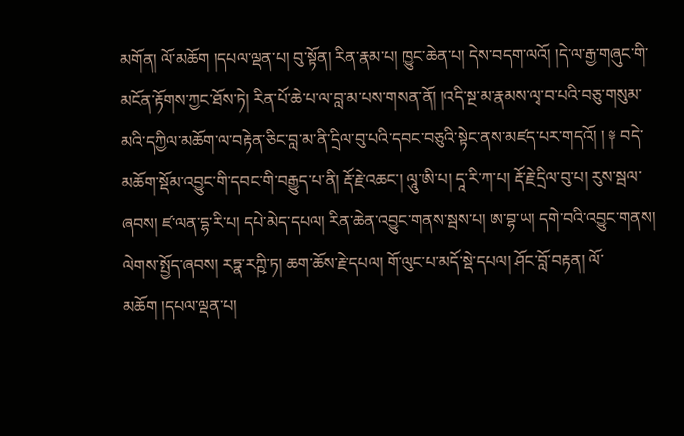མགོན། ལོ་མཆོག །དཔལ་ལྡན་པ། བུ་སྟོན། རིན་རྣམ་པ། ཁྱུང་ཆེན་པ། དེས་བདག་ལའོ། །དེ་ལ་རྒྱ་གཞུང་གི་མངོན་རྟོགས་ཀྱང་ཐོས་ཏེ། རིན་པོ་ཆེ་པ་ལ་བླ་མ་པས་གསན་ནོ། །འདི་སྔ་མ་རྣམས་ལྭ་བ་པའི་བཅུ་གསུམ་མའི་དཀྱིལ་མཆོག་ལ་བརྟེན་ཅིང་བླ་མ་ནི་དྲིལ་བུ་པའི་དབང་བཅུའི་སྟེང་ནས་མཛད་པར་གདའོ། ། ༈ བདེ་མཆོག་སྡོམ་འབྱུང་གི་དབང་གི་བརྒྱུད་པ་ནི། རྡོ་རྗེ་འཆང་། ལཱུ་ཨི་པ། དཱ་རི་ཀ་པ། རྡོ་རྗེ་དྲིལ་བུ་པ། རུས་སྦལ་ཞབས། ཛ་ལན་དྷ་རི་པ། དཔེ་མེད་དཔལ། རིན་ཆེན་འབྱུང་གནས་སྦས་པ། ཨ་བྷ་ཡ། དགེ་བའི་འབྱུང་གནས། ལེགས་སྤྱོད་ཞབས། རཏྣ་རཀྵི་ཏ། ཆག་ཆོས་རྗེ་དཔལ། གོ་ལུང་པ་མདོ་སྡེ་དཔལ། ཤོང་བློ་བརྟན། ལོ་མཆོག །དཔལ་ལྡན་པ།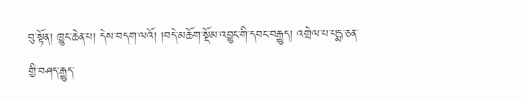བུ་སྟོན། ཁྱུང་ཆེན་པ། དེས་བདག་ལའོ། །བདེ་མཆོག་སྡོམ་འབྱུང་གི་དབང་བརྒྱུད། འགྲེལ་པ་པདྨ་ཅན་གྱི་བཤད་རྒྱུད་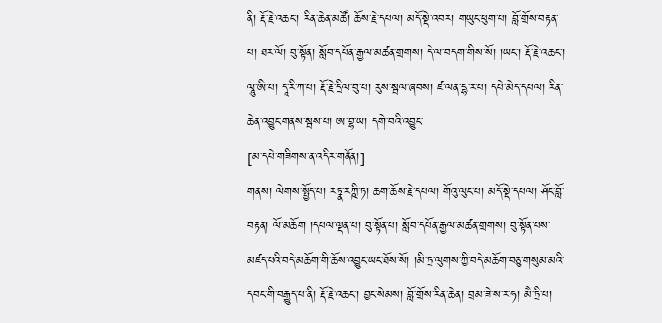ནི། རྡོ་རྗེ་འཆང་། རིན་ཆེན་མཚོ། ཆོས་རྗེ་དཔལ། མདོ་སྡེ་འབར། གཡུང་ཕུག་པ། བློ་གྲོས་བརྟན་པ། ཐར་ལོ། བུ་སྟོན། སློབ་དཔོན་རྒྱལ་མཚན་གྲགས། དེ་ལ་བདག་གིས་སོ། །ཡང་། རྡོ་རྗེ་འཆང་། ལཱུ་ཨི་པ། དཱ་རི་ཀ་པ། རྡོ་རྗེ་དྲིལ་བུ་པ། རུས་སྦལ་ཞབས། ཛ་ལན་དྷ་ར་པ། དཔེ་མེད་དཔལ། རིན་ཆེན་འབྱུང་གནས་སྦས་པ། ཨ་བྷ་ཡ། དགེ་བའི་འབྱུང་
[མ་དཔེ་གཟིགས་ན་འདིར་གནོན།]
གནས། ལེགས་སྤྱོད་པ། རཏྣ་རཀྵི་ཏ། ཆག་ཆོས་རྗེ་དཔལ། གོའུ་ལུང་པ། མདོ་སྡེ་དཔལ། ཤོང་བློ་བརྟན། ལོ་མཆོག །དཔལ་ལྡན་པ། བུ་སྟོན་པ། སློབ་དཔོན་རྒྱལ་མཚན་གྲགས། བུ་སྟོན་པས་མཛད་པའི་བདེ་མཆོག་གི་ཆོས་འབྱུང་ཡང་ཐོས་སོ། །མི་ཏྲ་ལུགས་ཀྱི་བདེ་མཆོག་བཅུ་གསུམ་མའི་དབང་གི་བརྒྱུད་པ་ནི། རྡོ་རྗེ་འཆང་། བྱང་སེམས། བློ་གྲོས་རིན་ཆེན། བྲམ་ཟེ་ས་ར་ཧ། མཻ་ཏྲི་པ།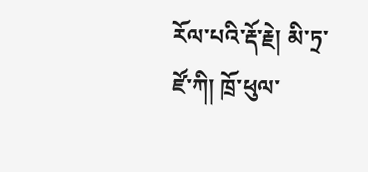རོལ་པའི་རྡོ་རྗེ། མི་ཏྲ་ཛོ་ཀི། ཁྲོ་ཕུལ་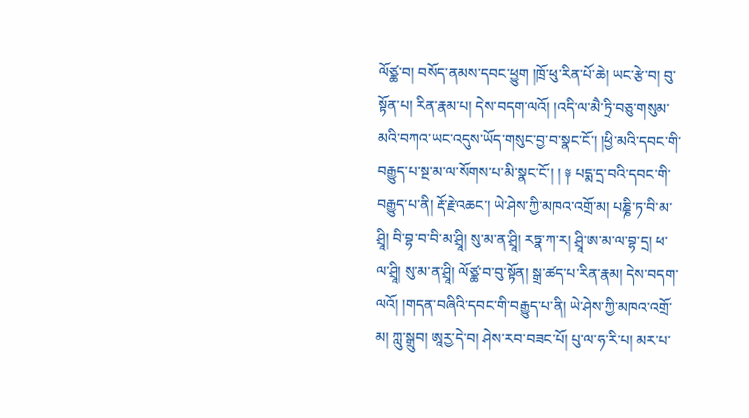ལོཙྪ་བ། བསོད་ནམས་དབང་ཕྱུག །ཁྲོ་ཕུ་རིན་པོ་ཆེ། ཡང་རྩེ་བ། བུ་སྟོན་པ། རིན་རྣམ་པ། དེས་བདག་ལའོ། །འདི་ལ་མཻ་ཏྲི་བཅུ་གསུམ་མའི་བཀའ་ཡང་འདུས་ཡོད་གསུང་བྱ་བ་སྣང་ངོ་། །ཕྱི་མའི་དབང་གི་བརྒྱུད་པ་སྔ་མ་ལ་སོགས་པ་མི་སྣང་ངོ་། ། ༈ པདྨ་དྲ་བའི་དབང་གི་བརྒྱུད་པ་ནི། རྡོ་རྗེ་འཆང་། ཡེ་ཤེས་ཀྱི་མཁའ་འགྲོ་མ། པཎྞི་ཏ་བི་མ་ཤྲཱི། བི་བྷ་བ་བི་མ་ཤྲཱི། སུ་མ་ན་ཤྲཱི། རཏྣ་ཀ་ར། ཤྲཱི་ཨ་མ་ལ་བྷ་དྲ། ཕ་ལ་ཤྲཱི། སུ་མ་ན་ཤྲཱི། ལོཙྪ་བ་བུ་སྟོན། སྒྲ་ཚད་པ་རིན་རྣམ། དེས་བདག་ལའོ། །གདན་བཞིའི་དབང་གི་བརྒྱུད་པ་ནི། ཡེ་ཤེས་ཀྱི་མཁའ་འགྲོ་མ། ཀླུ་སྒྲུབ། ཨཱརྱ་དེ་བ། ཤེས་རབ་བཟང་པོ། པུ་ལ་ཧ་རི་པ། མར་པ་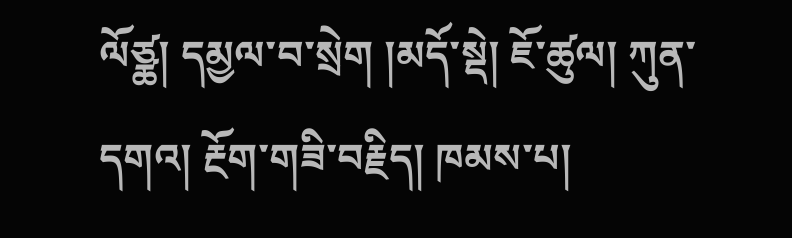ལོཙྪ། དམྱལ་བ་སྲེག །མདོ་སྡེ། ཇོ་ཚུལ། ཀུན་དགའ། རྔོག་གཟི་བརྗིད། ཁམས་པ།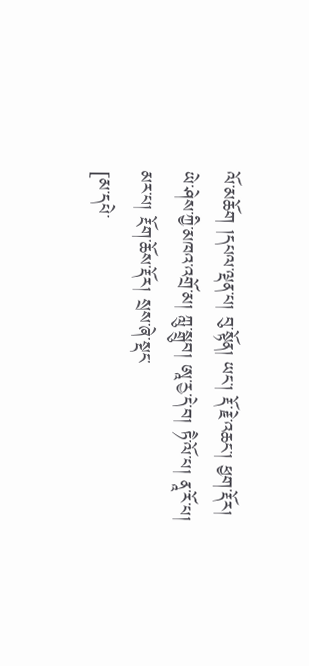ལོ་མཆོག །དཔལ་ལྡན་པ། བུ་སྟོན། ཡང་། རྡོ་རྗེ་འཆང་། ཕྱག་རྡོར། ཡེ་ཤེས་ཀྱི་མཁའ་འགྲོ་མ། ཀླུ་སྒྲུབ། ཨཱ་རྱ་དེ་བ། ཏཻ་ལོ་པ། ནཱ་རོ་པ། མར་པ། རྔོག་ཆོས་རྡོར། སྲས་ཞེ་སྡང་
[མ་དཔེ་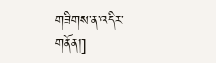གཟིགས་ན་འདིར་གནོན།]